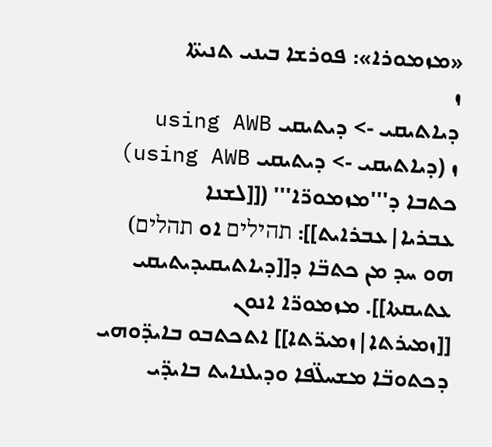«ܡܙܡܘܪܐ»: ܦܘܪܫܐ ܒܝܢܝ ܬܢܝܬ̈ܐ
ܙ
ܕܝܐܬܝܩܝ -> ܕܝܬܝܩܝ using AWB
ܙ (ܕܝܐܬܝܩܝ -> ܕܝܬܝܩܝ using AWB)
ܟܬܒܐ ܕ'''ܡܙܡܘܪ̈ܐ''' ([[ܠܫܢܐ ܥܒܪܝܐ|ܥܒܪܐܝܬ]]: תהילים ܐܘ תהלים) ܗܘ ܚܕ ܡܢ ܟܬܒ̈ܐ ܕ[[ܕܝܐܬܝܩܝܕܝܬܝܩܝ ܥܬܝܩܬܐ]]. ܡܙܡܘܪ̈ܐ ܐܢܘܢ [[ܙܡܝܪܬܐ|ܙܡܝܪ̈ܬܐ]] ܐܬܟܬܒܘ ܒܐܝܕ̈ܘܗܝ ܕܟܬܘܒ̈ܐ ܡܫܚܠ̈ܦܐ ܘܕܝܠܢܐܝܬ ܒܐܝܕ̈ܝ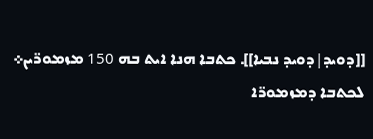[[ܕܘܝܕ|ܕܘܝܕ ܢܒܝܐ]]. ܟܬܒܐ ܗܢܐ ܐܝܬ ܒܗ 150 ܡܙܡܘܪ̈ܝܢ܀
ܠܟܬܒܐ ܕܡܙܡܘܪ̈ܐ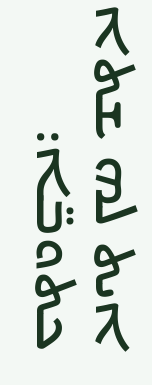ܐܝܬ ܠܗ ܫܬܐ ܟܬܘܒ̈ܐ: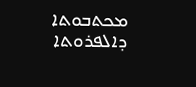ܡܟܬܒܘܬܐ ܕܐܠܦܪܘܬܐ